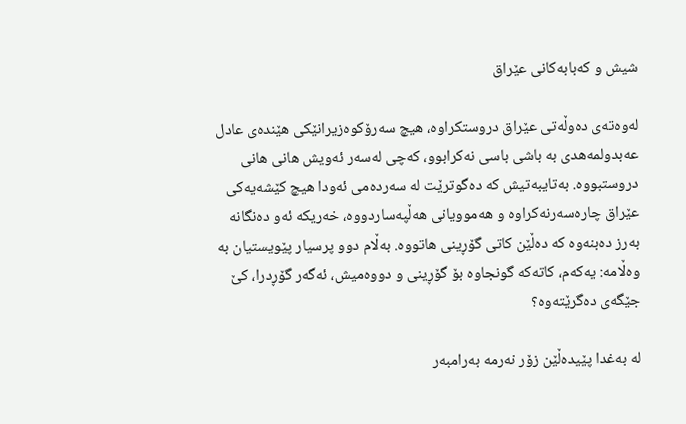شیش و كه‌بابه‌كانی عێراق

له‌وه‌ته‌ی ده‌وڵه‌تی عێراق دروستكراوه‌، هیچ سه‌رۆكوه‌زیرانێكی هێنده‌ی عادل عه‌بدولمه‌هدی به‌ باشی باسی نه‌كرابوو، كه‌چی له‌سه‌ر ئه‌ویش هانی هانی دروستبووه‌. به‌تایبه‌تیش كه‌ ده‌گوترێت له‌ سه‌رده‌می ئه‌ودا هیچ كێشه‌یه‌كی عێراق چاره‌سه‌رنه‌كراوه‌ و هه‌موویانی هه‌ڵپه‌ساردووه‌، خه‌ریكه‌ ئه‌و ده‌نگانه‌ به‌رز ده‌بنه‌وه‌ كه‌ ده‌ڵێن كاتی گۆڕینی هاتووه‌. به‌ڵام دوو پرسیار پێویستیان به‌ وه‌ڵامه‌: یه‌كه‌م، كاته‌كه‌ گونجاوه‌ بۆ گۆڕینی و دووه‌میش، ئه‌گه‌ر گۆڕدرا، كێ جێگه‌ی ده‌گرێته‌وه‌؟

له‌ به‌غدا پێیده‌ڵێن زۆر نه‌رمه‌ به‌رامبه‌ر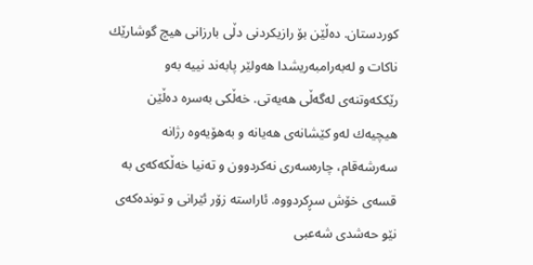كوردستان. ده‌ڵێن بۆ رازیكردنی دڵی بارزانی هیچ گوشارێك ناكات و له‌به‌رامبه‌ریشدا هه‌ولێر پابه‌ند نییه‌ به‌و رێككه‌وتنه‌ی له‌گه‌ڵی هه‌یه‌تی. خه‌ڵكی به‌سره‌ ده‌ڵێن هیچیه‌ك له‌و كێشانه‌ی هه‌یانه‌ و به‌هۆیه‌وه‌ رژانه‌ سه‌رشه‌قام، چاره‌سه‌ری نه‌كردوون و ته‌نیا خه‌ڵكه‌كه‌ی به‌ قسه‌ی خۆش سڕكردووه‌. ئاراسته‌ زۆر ئێرانی و تونده‌كه‌ی نێو حه‌شدی شه‌عبی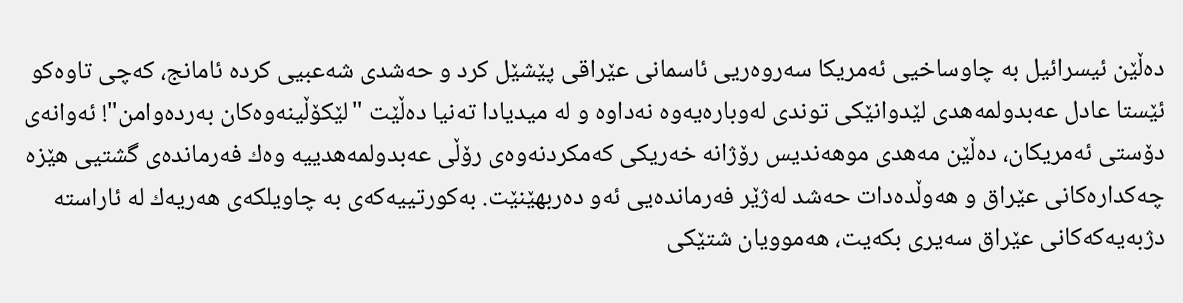ده‌ڵێن ئیسرائیل به‌ چاوساخیی ئه‌مریكا سه‌روه‌ریی ئاسمانی عێراقی پێشێل كرد و حه‌شدی شه‌عبیی كرده‌ ئامانج، كه‌چی تاوه‌كو ئێستا عادل عه‌بدولمه‌هدی لێدوانێكی توندی له‌وباره‌یه‌وه‌ نه‌داوه‌ و له‌ میدیادا ته‌نیا ده‌ڵێت "لێكۆڵینه‌وه‌كان به‌رده‌وامن"! ئه‌وانه‌ی دۆستی ئه‌مریكان، ده‌ڵێن مه‌هدی موهه‌ندیس رۆژانه‌ خه‌ریكی كه‌مكردنه‌وه‌ی رۆڵی عه‌بدولمه‌هدییه‌ وه‌ك فه‌رمانده‌ی گشتیی هێزه‌ چه‌كداره‌كانی عێراق و هه‌وڵده‌دات حه‌شد له‌ژێر فه‌رمانده‌یی ئه‌و ده‌ربهێنێت. به‌كورتییه‌كه‌ی به‌ چاویلكه‌ی هه‌ریه‌ك له‌ ئاراسته‌ دژبه‌یه‌كه‌كانی عێراق سه‌یری بكه‌یت، هه‌موویان شتێكی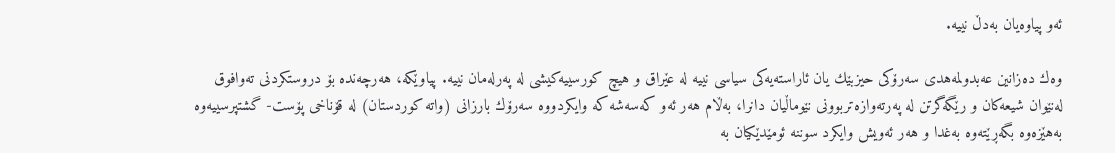ئه‌و پیاوه‌یان به‌دڵ نییه‌.

وه‌ك ده‌زانین عه‌بدولمه‌هدی سه‌رۆكی حیزبێك یان ئاراسته‌یه‌كی سیاسی نییه‌ له‌ عێراق و هیچ كورسییه‌كیشی له‌ په‌رله‌مان نییه‌. پیاوێكه‌، هه‌رچه‌نده‌ بۆ دروستكردنی ته‌وافوق له‌نێوان شیعه‌كان و رێگه‌گرتن له‌ په‌رته‌وازه‌تربوونی نێوماڵیان دانرا، به‌ڵام هه‌ر ئه‌و كه‌سه‌شه‌ كه‌ وایكردووه‌ سه‌رۆك بارزانی (واته‌ كوردستان) له‌ قۆناخی پۆست- گشتپرسییه‌وه‌ به‌هێزه‌وه‌ بگه‌ڕێته‌وه‌ به‌غدا و هه‌ر ئه‌ویش وایكرد سوننه‌ ئومێدێكیان به‌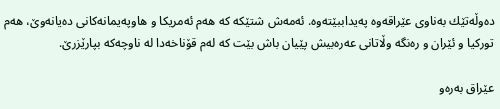ده‌وڵه‌تێك به‌ناوی عێراقه‌وه‌ په‌یداببێته‌وه‌. ئه‌مه‌ش شتێكه‌ كه‌ هه‌م ئه‌مریكا و هاوپه‌یمانه‌كانی ده‌یانه‌وێ، هه‌م توركیا و ئێران و ره‌نگه‌ وڵاتانی عه‌ره‌بیش پێیان باش بێت كه‌ له‌م قۆناخه‌دا له‌ ناوچه‌كه‌ بپارێزرێ.

عێراق به‌ره‌و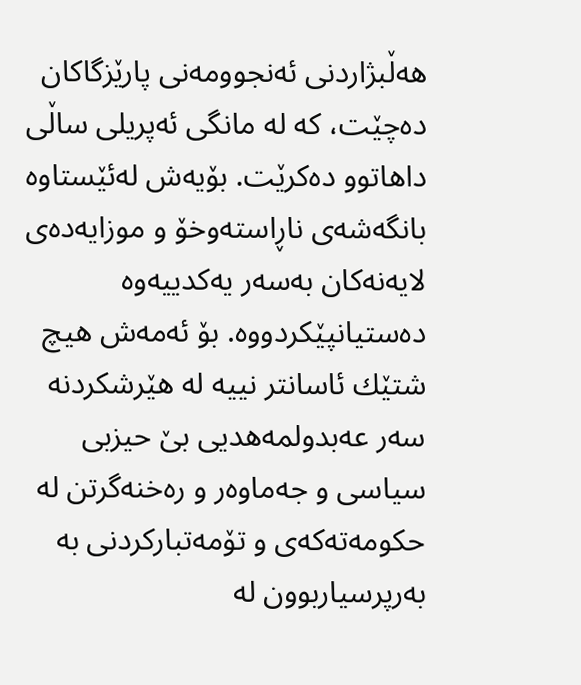هه‌ڵبژاردنی ئه‌نجوومه‌نی پارێزگاكان ده‌چێت، كه‌ له‌ مانگی ئه‌پریلی ساڵی داهاتوو ده‌كرێت. بۆیه‌ش له‌ئێستاوه‌ بانگه‌شه‌ی ناڕاسته‌وخۆ و موزایه‌ده‌ی لایه‌نه‌كان به‌سه‌ر یه‌كدییه‌وه‌ ده‌ستیانپێكردووه‌. بۆ ئه‌مه‌ش هیچ شتێك ئاسانتر نییه‌ له‌ هێرشكردنه‌ سه‌ر عه‌بدولمه‌هدیی بێ حیزبی سیاسی و جه‌ماوه‌ر و ره‌خنه‌گرتن له‌ حكومه‌ته‌كه‌ی و تۆمه‌تباركردنی به‌ به‌رپرسیاربوون له‌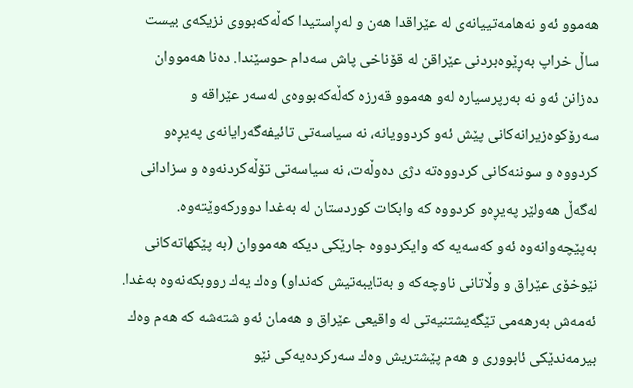هه‌موو ئه‌و نه‌هامه‌تییانه‌ی له‌ عێراقدا هه‌ن و له‌ڕاستیدا كه‌ڵه‌كه‌بووی نزیكه‌ی بیست ساڵ خراپ به‌ڕێوه‌بردنی عێراقن له‌ قۆناخی پاش سه‌دام حوسێندا. ده‌نا هه‌مووان ده‌زانن ئه‌و نه‌ به‌رپرسیاره‌ له‌و هه‌موو قه‌رزه‌ كه‌ڵه‌كه‌بووه‌ی له‌سه‌ر عێراقه‌ و سه‌رۆكوه‌زیرانه‌كانی پێش ئه‌و كردوویانه‌، نه‌ سیاسه‌تی تائیفه‌گه‌رایانه‌ی په‌یڕه‌و كردووه‌ و سوننه‌كانی كردووه‌ته‌ دژی ده‌وڵه‌ت، نه‌ سیاسه‌تی تۆڵه‌كردنه‌وه‌ و سزادانی له‌گه‌ڵ هه‌ولێر په‌یڕه‌و كردووه‌ كه‌ وابكات كوردستان له‌ به‌غدا دووركه‌وێته‌وه‌. به‌پێچه‌وانه‌وه‌ ئه‌و كه‌سه‌یه‌ كه‌ وایكردووه‌ جارێكی دیكه‌ هه‌مووان (به‌ پێكهاته‌كانی نێوخۆی عێراق و وڵاتانی ناوچه‌كه‌ و به‌تایبه‌تیش كه‌نداو) وه‌ك یه‌ك رووبكه‌نه‌وه‌ به‌غدا. ئه‌مه‌ش به‌رهه‌می تێگه‌یشتنیه‌تی له‌ واقیعی عێراق و هه‌مان ئه‌و شته‌شه‌ كه‌ هه‌م وه‌ك بیرمه‌ندێكی ئابووری و هه‌م پێشتریش وه‌ك سه‌ركرده‌یه‌كی نێو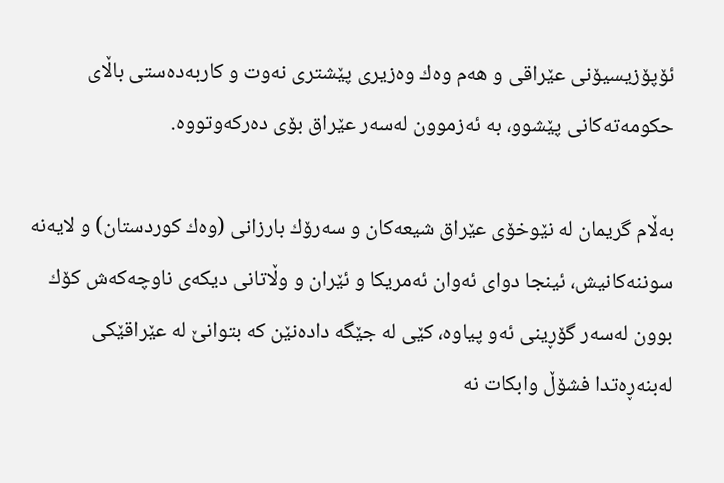ئۆپۆزیسیۆنی عێراقی و هه‌م وه‌ك وه‌زیری پێشتری نه‌وت و كاربه‌ده‌ستی باڵای حكومه‌ته‌كانی پێشوو، به‌ ئه‌زموون له‌سه‌ر عێراق بۆی ده‌ركه‌وتووه‌.

به‌ڵام گریمان له‌ نێوخۆی عێراق شیعه‌كان و سه‌رۆك بارزانی (وه‌ك كوردستان) و لایه‌نه‌ سوننه‌كانیش، ئینجا دوای ئه‌وان ئه‌مریكا و ئێران و وڵاتانی دیكه‌ی ناوچه‌كه‌ش كۆك بوون له‌سه‌ر گۆڕینی ئه‌و پیاوه‌، كێی له‌ جێگه‌ داده‌نێن كه‌ بتوانێ له‌ عێراقێكی له‌بنه‌ڕه‌تدا فشۆڵ وابكات نه‌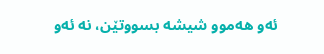ئه‌و هه‌موو شیشه‌ بسووتێن، نه‌ ئه‌و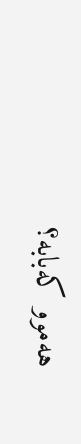هه‌موو كه‌بابه‌؟